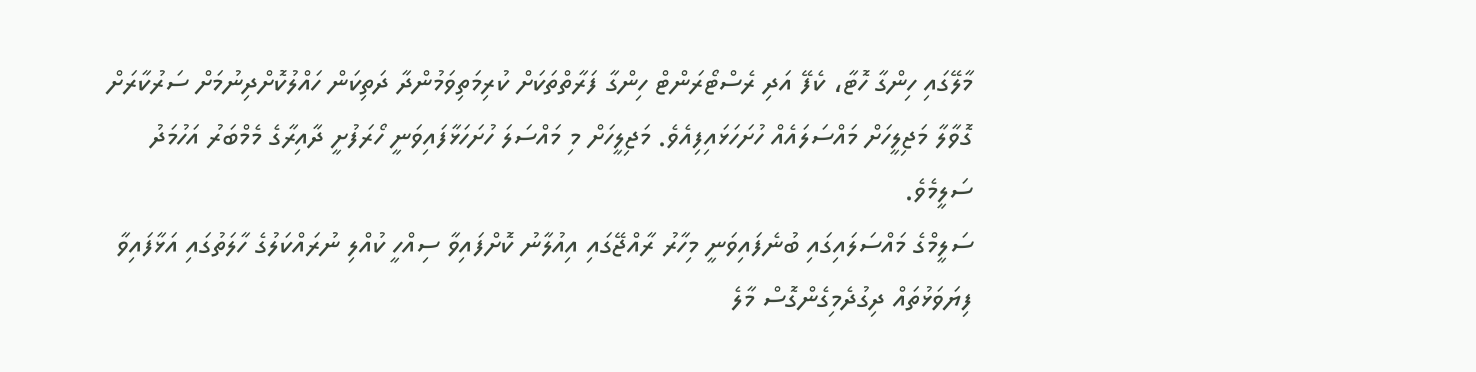މާލޭގައި ހިންގާ ހޮޓާ، ކެފޭ އަދި ރެސްޓޯރަންޓް ހިންގާ ފަރާތްތަކަށް ކުރިމަތިވަމުންދާ ދަތިކަން ހައްލުކޮށްދިނުމަށް ސަރުކާރަށް ގޮވާލާ މަޖިލީހަށް މައްސަލައެއް ހުށަހަޅައިފިއެވެ. މަޖިލީހަށް މި މައްސަލަ ހުށަހަޅާފައިވަނީ ހޯރަފުށީ ދާއިރާގެ މެމްބަރު އަހުމަދު ސަލީމެވެ.
ސަލީމްގެ މައްސަލައިގައި ބުނެފައިވަނީ މިހާރު ރާއްޖޭގައި އިއުލާނު ކޮށްފައިވާ ސިއްހީ ކުއްލި ނުރައްކަލުގެ ހާލަތުގައި އަޅާފައިވާ ފިޔަވަޅުތައް ދިގުދެމިގެންގޮސް މާލެ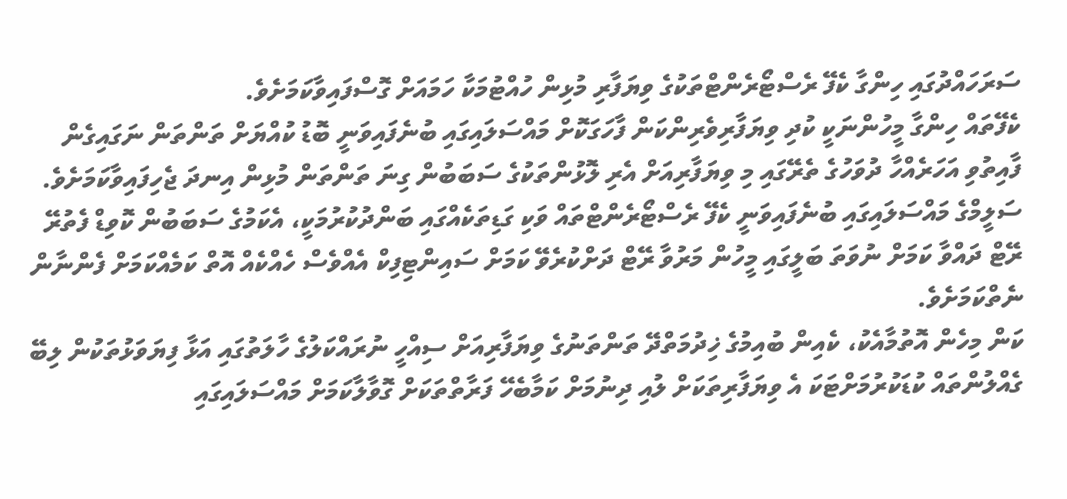ސަރަހައްދުގައި ހިންގާ ކެފޭ ރެސްޓޯރެންޓްތަކުގެ ވިޔަފާރި މުޅިން ހުއްޓުމަކާ ހަމައަށް ގޮސްފައިވާކަމަށެވެ.
ކެފޭތައް ހިންގާ މީހުންނަކީ ކުދި ވިޔަފާރިވެރިންކަން ފާހަގަކޮށް މައްސަލައިގައި ބުނެފައިވަނީ ބޮޑު ކުއްޔަށް ތަންތަން ނަގައިގެން ފާއިތުވި އަހަރެއްހާ ދުވަހުގެ ތެރޭގައި މި ވިޔަފާރިއަށް އެރި ލޮޅުންތަކުގެ ސަބަބުން ގިނަ ތަންތަން މުޅިން އިނދަ ޖެހިފައިވާކަމަށެވެ.
ސަލީމްގެ މައްސަލައިގައި ބުނެފައިވަނީ ކެފޭ ރެސްޓޯރެންޓްތައް ވަކި ގަޑިތަކެއްގައި ބަންދުކުރުމަކީ، އެކަމުގެ ސަބަބުން ކޮވިޑް ފެތުރޭ ރޭޓް ދައްވާ ކަމަށް ނުވަތަ ބަލީގައި މީހުން މަރުވާ ރޭޓް ދަށްކުރެވޭ ކަމަށް ސައިންޓިފިކް އެއްވެސް ހެއްކެއް އޮތް ކަމެއްކަމަށް ފެންނާން ނެތްކަމަށެވެ.
ކަން މިހެން އޮތުމާއެކު، ކެއިން ބުއިމުގެ ޚިދުމަތްދޭ ތަންތަނުގެ ވިޔަފާރިއަށް ސިއްހީ ނުރައްކަލުގެ ހާލަތުގައި އަޅާ ފިޔަވަޅުތަކުން ލިބޭ ގެއްލުންތައް ކުޑަކުރުމަށްޓަކަ އެ ވިޔަފާރިތަކަށް ލުއި ދިނުމަށް ކަމާބެހޭ ފަރާތްތަކަށް ގޮވާލާކަމަށް މައްސަލައިގައި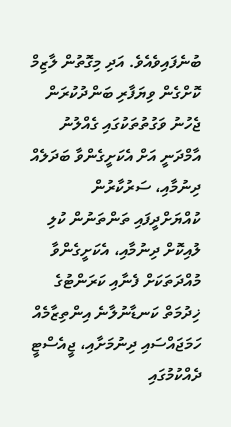ބުނެފައިވެއެވެ. އަދި މިގޮތުން ލާޒިމް ކޮށްގެން ވިޔަފާރި ބަންދުކުރަން ޖެހުނު ވަގުތުތަކުގައި ގެއްލުނު އާމްދަނީ އަށް އެކަށީގެންވާ ބަދަލެއް ދިނުމާއި، ސަރުކާރުން ކުއްޔަށްދީފައި ތަންތަނުން ކުލި ލުއިކޮށް ދިނުމާއި، އެކަށީގެންވާ މުއްދަތަކަށް ފެނާއި ކަރަންޓުގެ ޚިދުމަތް ކަނޑާނުލާނެ އިންތިޒާމެއް ހަމަޖައްސައި ދިނުމަށާއި، ޖީއެސްޓީ ދެއްކުމުގައި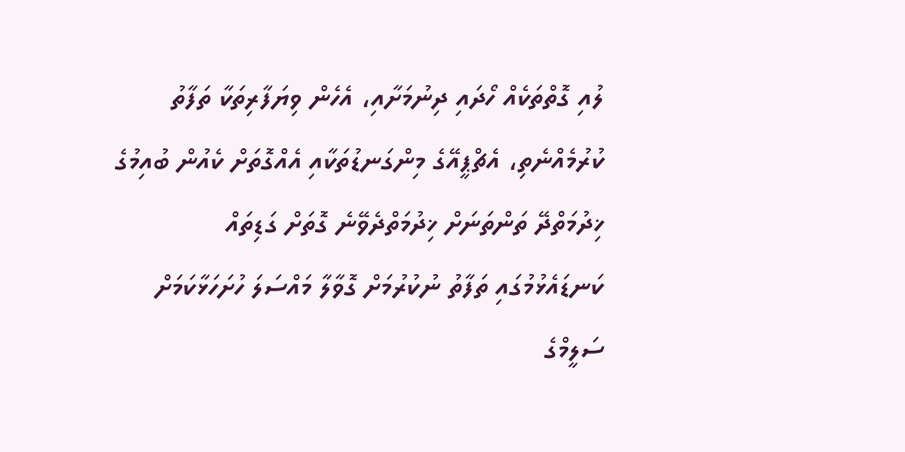ލުއި ގޮތްތަކެއް ހޯދައި ދިނުމަށާއި، އެހެން ވިޔަފާރިތަކާ ތަފާތު ކުރުމެއްނެތި، އެޗްޕީއޭގެ މިންގަނޑުތަކާއި އެއްގޮތަށް ކެއުން ބުއިމުގެ ޚިދުމަތްދޭ ތަންތަނަށް ޚިދުމަތްދެވޭނެ ގޮތަށް ގަޑިތައް ކަނޑައެޅުމުގައި ތަފާތު ނުކުރުމަށް ގޮވާލާ މައްސަލަ ހުށަހަޅާކަމަށް ސަލީމްގެ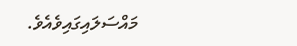މައްސަލައިގައިވެއެވެ.